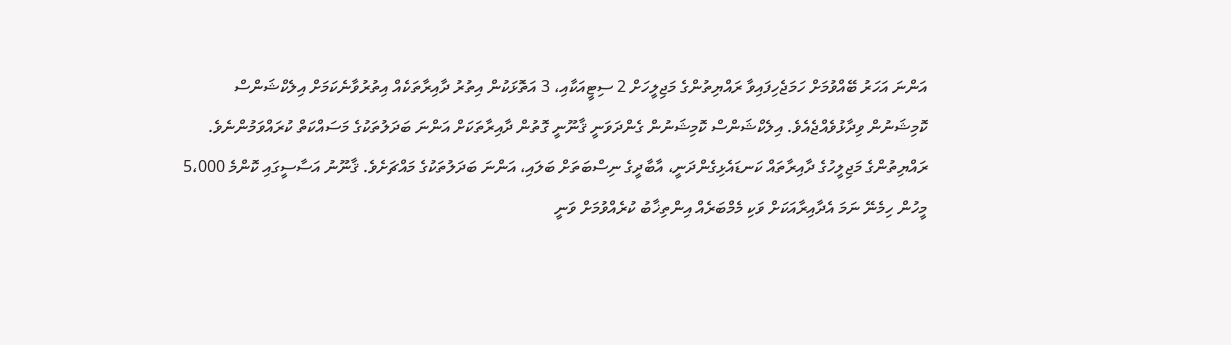އަންނަ އަހަރު ބޭއްވުމަށް ހަމަޖެހިފައިވާ ރައްޔިތުންގެ މަޖިލީހަށް 2 ސިޓީއަކާއި، 3 އަތޮޅަކުން އިތުރު ދާއިރާތަކެއް އިތުރުވާނެކަމަށް އިލެކްޝަންސް ކޮމިޝަނުން ވިދާޅުވެއްޖެއެވެ. އިލެކްޝަންސް ކޮމިޝަނުން ގެންދަވަނީ ޤާނޫނީ ގޮތުން ދާއިރާތަކަށް އަންނަ ބަދަލުތަކުގެ މަސައްކަތް ކުރައްވަމުންނެވެ.
ރައްޔިތުންގެ މަޖިލީހުގެ ދާއިރާތައް ކަނޑައެޅިގެންދަނީ، އާބާދީގެ ނިސްބަތަށް ބަލައި، އަންނަ ބަދަލުތަކުގެ މައްޗަށެވެ. ޤާނޫނު އަސާސީގައި ކޮންމެ 5،000 މީހުން ހިމެނޭ ނަމަ އެދާއިރާއަކަށް ވަކި މެމްބަރެއް އިންތިޚާބު ކުރެއްވުމަށް ވަނީ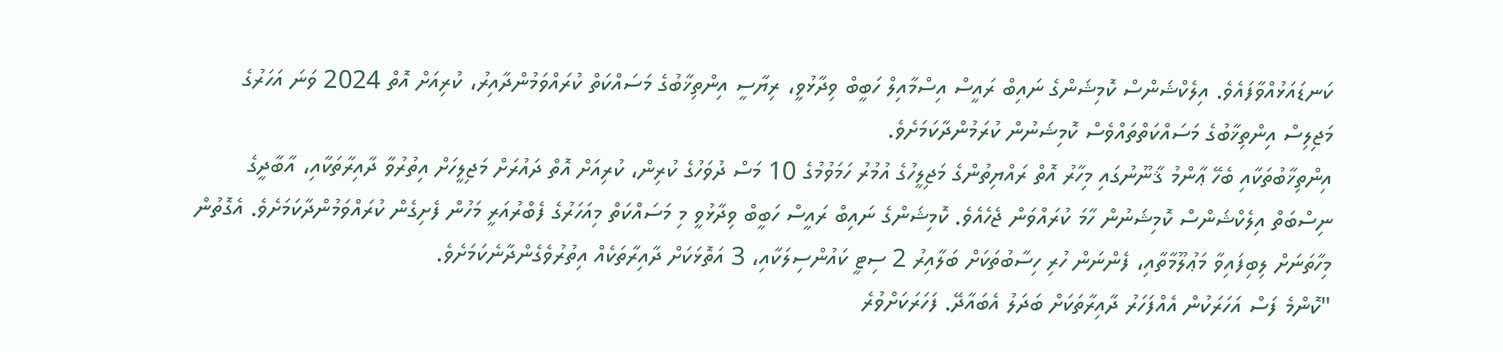ކަނޑައަޅުއްވާފައެވެ. އިލެކްޝަންސް ކޮމިޝަންގެ ނައިބް ރައީސް އިސްމާއިލް ހަބީބް ވިދާޅުވީ، ރިޔާސީ އިންތިޚާބުގެ މަސައްކަތް ކުރައްވަމުންދާއިރު، ކުރިއަށް އޮތް 2024 ވަނަ އަހަރުގެ މަޖިލިސް އިންތިޚާބުގެ މަސައްކަތްތައްވެސް ކޮމިޝަނުން ކުރަމުންދާކަމަށެވެ.
އިންތިޚާބުތަކާއި ބެހޭ ޢާންމު ޤާނޫނުގައި މިހާރު އޮތް ރައްޔިތުންގެ މަޖިލީހުގެ އުމުރު ހަމަވުމުގެ 10 މަސް ދުވަހުގެ ކުރިން، ކުރިއަށް އޮތް ދައުރަށް މަޖިލީހަށް އިތުރުވާ ދާއިރާތަކާއި، އާބާދީގެ ނިސްބަތް އިލެކްޝަންސް ކޮމިޝަނުން ހާމަ ކުރައްވަން ޖެހެއެވެ. ކޮމިޝަންގެ ނައިބް ރައީސް ހަބީބް ވިދާޅުވީ މި މަސައްކަތް މިއަހަރުގެ ފެބްރުއަރީ މަހުން ފެށިގެން ކުރައްވަމުންދާކަމަށެވެ. އެގޮތުން މިހާތަނަށް ލިބިފައިވާ މަޢުލޫމާތާއި، ފެންނަން ހުރި ހިސާބުތަކަށް ބަލާއިރު 2 ސިޓީ ކައުންސިލަކާއި، 3 އަތޮޅަކަށް ދާއިރާތަކެއް އިތުރުވެގެންދާނެކަމަށެވެ.
"ކޮންމެ ފަސް އަހަރަކުން އެއްފަހަރު ދާއިރާތަކަށް ބަދަލު އެބައާދޭ. ފަހަރަކަށްވުރެ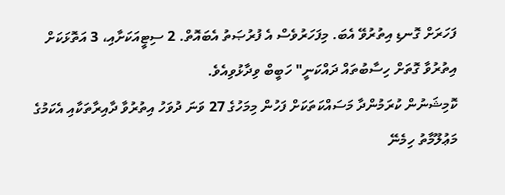ފަހަރަށް ގޮނޑި އިތުރުވޭ އެބަ. މިފަހަރުވެސް އެ ފުރުޞަތު އެބައޮތް. 2 ސިޓީއަކަށާއި، 3 އަތޮޅަކަށް އިތުރުވާ ގޮތަށް ހިސާބުތައް ދައްކަނީ" ހަބީބް ވިދާޅުވިއެވެ.
ކޮމިޝަނުން ކުރަމުންދާ މަސައްކަތަކަށް ފަހުން މިމަހުގެ 27 ވަނަ ދުވަހު އިތުރުވާ ދާއިރާތަކާއި އެކަމުގެ މަޢުލޫމާތު ހިމެނޭ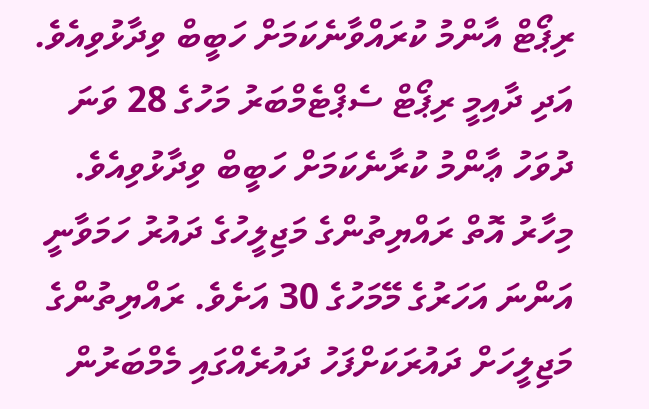ރިޕޯޓް އާންމު ކުރައްވާނެކަމަށް ހަބީބް ވިދާޅުވިއެވެ. އަދި ދާއިމީ ރިޕޯޓް ސެޕްޓެމްބަރު މަހުގެ 28 ވަނަ ދުވަހު ޢާންމު ކުރާނެކަމަށް ހަބީބް ވިދާޅުވިއެވެ.
މިހާރު އޮތް ރައްޔިތުންގެ މަޖިލީހުގެ ދައުރު ހަމަވާނީ އަންނަ އަހަރުގެ މޭމަހުގެ 30 އަށެވެ. ރައްޔިތުންގެ މަޖިލީހަށް ދައުރަކަށްފަހު ދައުރެއްގައި މެމްބަރުން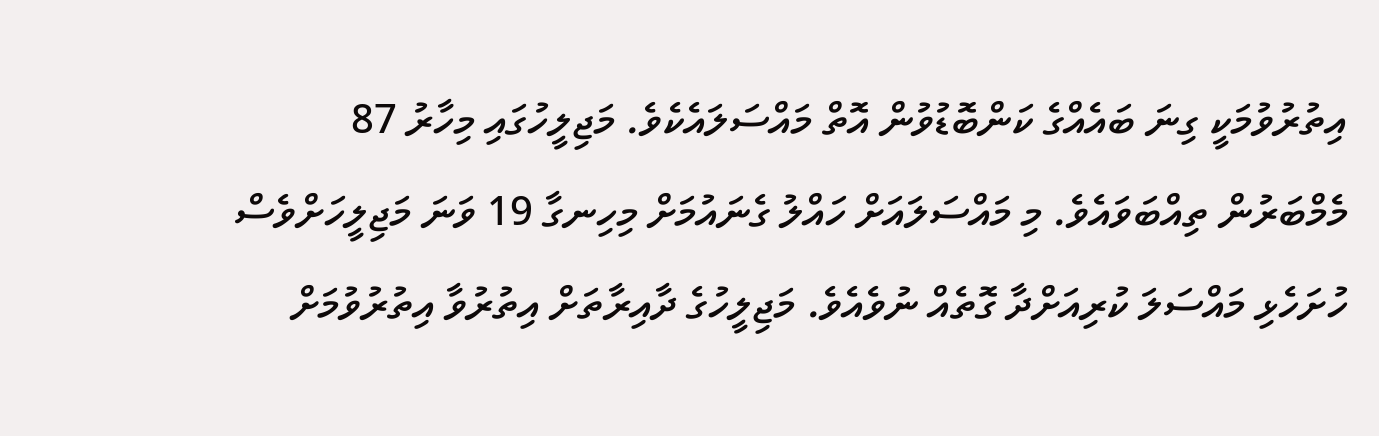އިތުރުވުމަކީ ގިނަ ބައެއްގެ ކަންބޮޑުވުން އޮތް މައްސަލައެކެވެ. މަޖިލީހުގައި މިހާރު 87 މެމްބަރުން ތިއްބަވައެވެ. މި މައްސަލައަށް ހައްލު ގެނައުމަށް މިހިނގާ 19 ވަނަ މަޖިލީހަށްވެސް ހުށަހެޅި މައްސަލަ ކުރިއަށްދާ ގޮތެއް ނުވެއެވެ. މަޖިލީހުގެ ދާއިރާތަށް އިތުރުވާ އިތުރުވުމަށް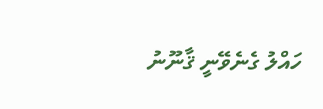ހައްލު ގެނެވޭނީ ޤާނޫނު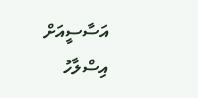އަސާސީއަށް އިސްލާހު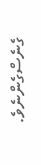ގެނެސްގެންނެވެ.